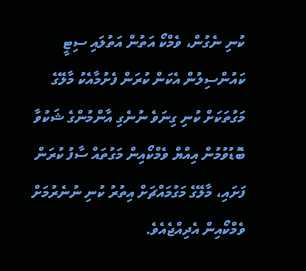ކުނި ނެގުން، ވެމްކޯ އަތުން އަތުލައި ސިޓީ ކައުންސިލުން އެކަން ކުރަން ފެށުމާއެކު މާލޭގެ މަގުތަކަށް ކުނި ގިނަވެ ނުނެގި އާންމުންގެ ޝަކުވާ ބޮޑުވުމުން އިއްޔް ވެމްކޯއިން މަގުތައް ސާފު ކުރަން ފަށައި، މާލޭގެ މަގުމައްޗަށް އިތުރު ކުނި ނުނެރުމަށް ވެމްކޯއިން އެދިއްޖެއެވެ.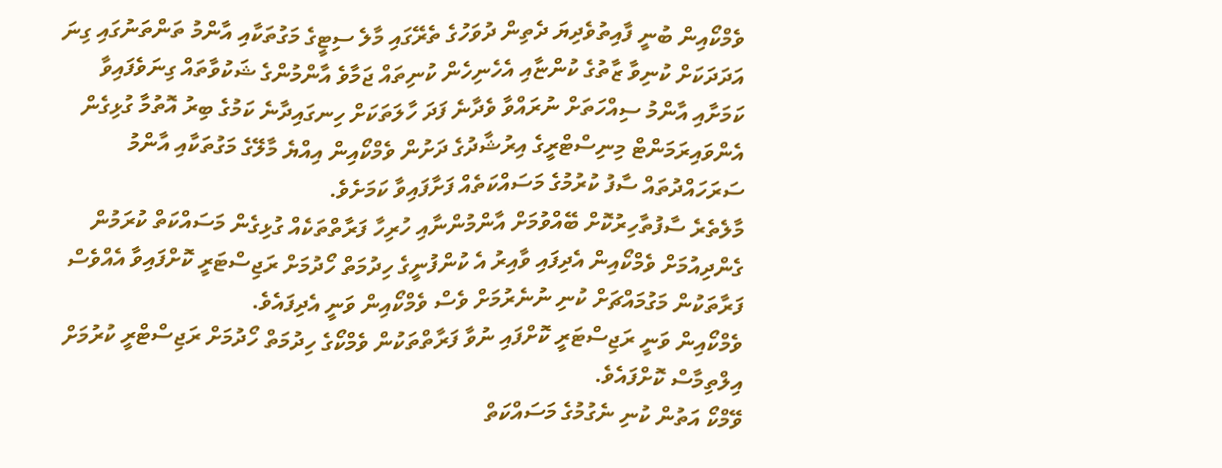ވެމްކޯއިން ބުނީ ފާއިތުވެދިޔަ ދެތިން ދުވަހުގެ ތެރޭގައި މާލެ ސިޓީގެ މަގުތަކާއި އާންމު ތަންތަނުގައި ގިނަ އަދަދަކަށް ކުނިވާ ޒާތުގެ ކުންޏާއި އެހެނިހެން ކުނިތައް ޖަމާވެ އާންމުންގެ ޝަކުވާތައް ގިނަވެފައިވާ ކަމަށާއި އާންމު ސިއްހަތަށް ނުރައްވާ ވެދާނެ ފަދަ ހާލަތަކަށް ހިނގައިދާނެ ކަމުގެ ބިރު އޮތުމާ ގުޅިގެން އެންވައިރަމަންޓް މިނިސްޓްރީގެ އިރުޝާދުގެ ދަށުން ވެމްކޯއިން އިއްޔެ މާލޭގެ މަގުތަކާއި އާންމު ސަރަހައްދުތައް ސާފު ކުރުމުގެ މަސައްކަތެއް ފަށާފައިވާ ކަމަށެވެ.
މާލެތެރެ ސާފުތާހިރުކޮށް ބޭއްވުމަށް އާންމުންނާއި ހުރިހާ ފަރާތްތަކެއް ގުޅިގެން މަސައްކަތް ކުރަމުން ގެންދިއުމަށް ވެމްކޯއިން އެދިފައި ވާއިރު އެ ކުންފުނީގެ ހިދުމަތް ހޯދުމަށް ރަޖިސްޓަރީ ކޮށްފައިވާ އެއްވެސް ފަރާތަކުން މަގުމައްޗަށް ކުނި ނުނެރުމަށް ވެސް ވެމްކޯއިން ވަނީ އެދިފައެވެ.
ވެމްކޯއިން ވަނީ ރަޖިސްޓަރީ ކޮށްފައި ނުވާ ފަރާތްތަކުން ވެމްކޯގެ ހިދުމަތް ހޯދުމަށް ރަޖިސްޓްރީ ކުރުމަށް އިލްތިމާސް ކޮށްފައެވެ.
ވޭމްކޯ އަތުން ކުނި ނެގުމުގެ މަސައްކަތް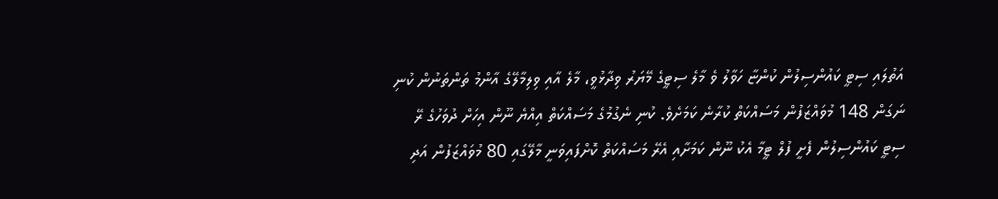އަތުލައި ސިޓީ ކައުންސިލުން ކުންޏާ ހަވާލު ވެ މާލެ ސިޓީގެ މޭޔަރު ވިދާޅުވީ، މާލެ އާއި ވިލިމާލޭގެ އާންމު ތަންތަނުން ކުނި ނަގަން 148 މުވައްޒަފުން މަސައްކަތް ކުރާނެ ކަމަށެވެ. ކުނި ނެގުމުގެ މަސައްކަތް އިއްޔެ ނޫން އިހަށް ދުވަހުގެ ރޭ ސިޓީ ކައުންސިލުން ފެށީ ފުލް ޓީމާ އެކު ނޫން ކަމަށާއި އެރޭ މަސައްކަތް ކޮށްފައިވަނީ މާލޭގައި 80 މުވައްޒަފުން އަދި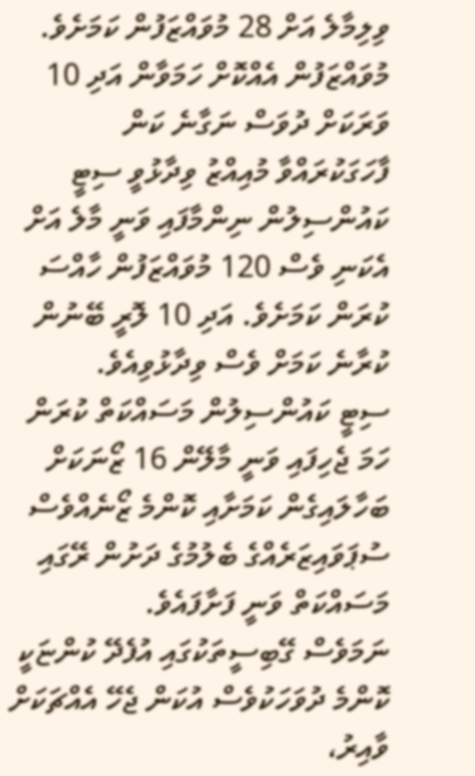ވިލިމާލެ އަށް 28 މުވައްޒަފުން ކަމަށެވެ.
މުވައްޒަފުން އެއްކޮށް ހަމަވާން އަދި 10 ވަރަކަށް ދުވަސް ނަގާނެ ކަން ފާހަގަކުރައްވާ މުއިއްޒު ވިދާޅުވީ ސިޓީ ކައުންސިލުން ނިންމާފައި ވަނީ މާލެ އަށް އެކަނި ވެސް 120 މުވައްޒަފުން ހާއްސަ ކުރަން ކަމަށެވެ. އަދި 10 ލޮރީ ބޭނުން ކުރާނެ ކަމަށް ވެސް ވިދާޅުވިއެވެ.
ސިޓީ ކައުންސިލުން މަސައްކަތް ކުރަން ހަމަ ޖެހިފައި ވަނީ މާލޭން 16 ޒޯނަކަށް ބަހާލައިގެން ކަމަށާއި ކޮންމެ ޒޯނެއްވެސް ސުޕަވައިޒަރެއްގެ ބެލުމުގެ ދަށުން ރޭގައި މަސައްކަތް ވަނީ ފަށާފައެވެ.
ނަމަވެސް ގޭބިސީތަކުގައި އުފެދޭ ކުންޏަކީ ކޮންމެ ދުވަހަކުވެސް އުކަން ޖެހޭ އެއްޗަކަށް ވާއިރު،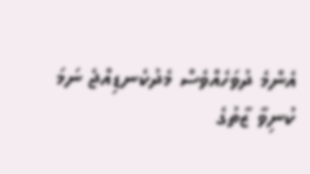އެންމެ ދުވަހެއްވެސް މެދުކެނޑިއްޖެ ނަމަ ކުނިވާ ޒާތުގެ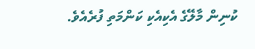ކުނިން މާލޭގެ އެކިއެކި ކަންމަތި ފުރެއެވެ.